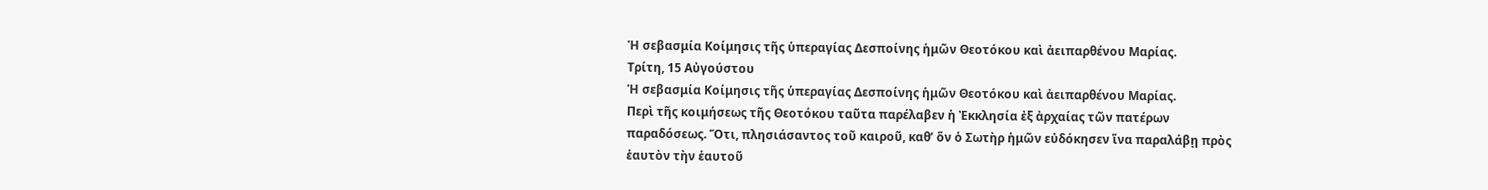Ἡ σεβασμία Κοίμησις τῆς ὑπεραγίας Δεσποίνης ἡμῶν Θεοτόκου καὶ ἀειπαρθένου Μαρίας.
Τρίτη, 15 Αὐγούστου
Ἡ σεβασμία Κοίμησις τῆς ὑπεραγίας Δεσποίνης ἡμῶν Θεοτόκου καὶ ἀειπαρθένου Μαρίας.
Περὶ τῆς κοιμήσεως τῆς Θεοτόκου ταῦτα παρέλαβεν ἡ Ἐκκλησία ἐξ ἀρχαίας τῶν πατέρων παραδόσεως. Ὅτι, πλησιάσαντος τοῦ καιροῦ, καθ’ ὅν ὁ Σωτὴρ ἡμῶν εὐδόκησεν ἵνα παραλάβῃ πρὸς ἑαυτὸν τὴν ἑαυτοῦ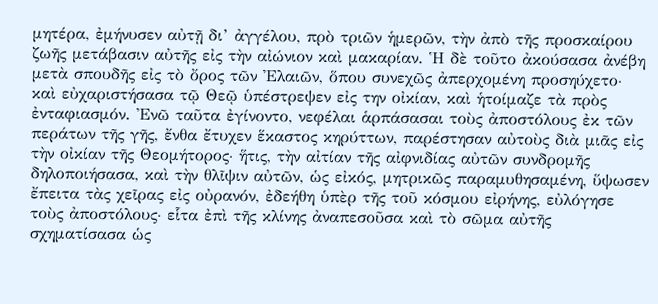μητέρα, ἐμήνυσεν αὐτῇ δι’ ἀγγέλου, πρὸ τριῶν ἡμερῶν, τὴν ἀπὸ τῆς προσκαίρου ζωῆς μετάβασιν αὐτῆς εἰς τὴν αἰώνιον καὶ μακαρίαν. Ἡ δὲ τοῦτο ἀκούσασα ἀνέβη μετὰ σπουδῆς εἰς τὸ ὄρος τῶν Ἐλαιῶν, ὅπου συνεχῶς ἀπερχομένη προσηύχετο∙ καὶ εὐχαριστήσασα τῷ Θεῷ ὑπέστρεψεν εἰς την οἰκίαν, καὶ ἡτοίμαζε τὰ πρὸς ἐνταφιασμόν. Ἐνῶ ταῦτα ἐγίνοντο, νεφέλαι ἁρπάσασαι τοὺς ἀποστόλους ἐκ τῶν περάτων τῆς γῆς, ἔνθα ἔτυχεν ἕκαστος κηρύττων, παρέστησαν αὐτοὺς διὰ μιᾶς εἰς τὴν οἰκίαν τῆς Θεομήτορος∙ ἥτις, τὴν αἰτίαν τῆς αἰφνιδίας αὐτῶν συνδρομῆς δηλοποιήσασα, καὶ τὴν θλῖψιν αὐτῶν, ὡς εἰκός, μητρικῶς παραμυθησαμένη, ὕψωσεν ἔπειτα τὰς χεῖρας εἰς οὐρανόν, ἐδεήθη ὑπὲρ τῆς τοῦ κόσμου εἰρήνης, εὐλόγησε τοὺς ἀποστόλους∙ εἷτα ἐπὶ τῆς κλίνης ἀναπεσοῦσα καὶ τὸ σῶμα αὐτῆς σχηματίσασα ὡς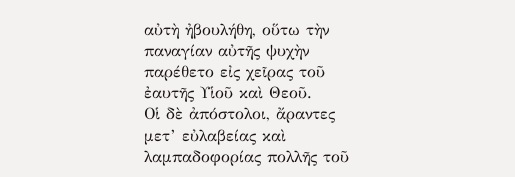αὐτὴ ἠβουλήθη, οὕτω τὴν παναγίαν αὐτῆς ψυχὴν παρέθετο εἰς χεῖρας τοῦ ἐαυτῆς Υἱοῦ καὶ Θεοῦ.
Οἱ δὲ ἀπόστολοι, ἄραντες μετ’ εὐλαβείας καὶ λαμπαδοφορίας πολλῆς τοῦ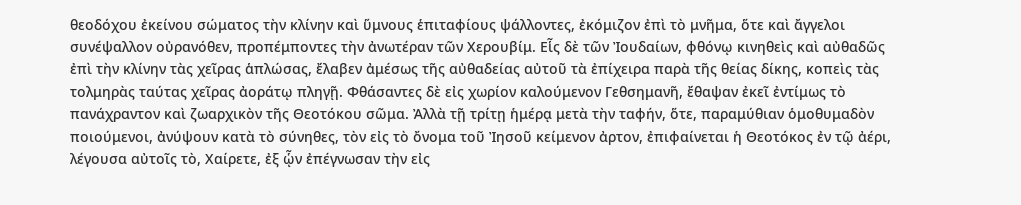θεοδόχου ἐκείνου σώματος τὴν κλίνην καὶ ὕμνους ἑπιταφίους ψάλλοντες, ἐκόμιζον ἐπὶ τὸ μνῆμα, ὅτε καὶ ἄγγελοι συνέψαλλον οὐρανόθεν, προπέμποντες τὴν ἀνωτέραν τῶν Χερουβίμ. Εἷς δὲ τῶν Ἰουδαίων, φθόνῳ κινηθεὶς καὶ αὐθαδῶς ἐπὶ τὴν κλίνην τὰς χεῖρας ἁπλώσας, ἔλαβεν ἀμέσως τῆς αὐθαδείας αὐτοῦ τὰ ἐπίχειρα παρὰ τῆς θείας δίκης, κοπεὶς τὰς τολμηρὰς ταύτας χεῖρας ἀοράτῳ πληγῇ. Φθάσαντες δὲ εἰς χωρίον καλούμενον Γεθσημανῆ, ἔθαψαν ἐκεῖ ἐντίμως τὸ πανάχραντον καὶ ζωαρχικὸν τῆς Θεοτόκου σῶμα. Ἀλλὰ τῇ τρίτῃ ἡμέρᾳ μετὰ τὴν ταφήν, ὅτε, παραμύθιαν ὁμοθυμαδὸν ποιούμενοι, ἀνύψουν κατὰ τὸ σύνηθες, τὸν εἰς τὸ ὄνομα τοῦ Ἰησοῦ κείμενον ἀρτον, ἐπιφαίνεται ἡ Θεοτόκος ἐν τῷ ἀέρι, λέγουσα αὐτοῖς τὸ, Χαίρετε, ἐξ ᾧν ἐπέγνωσαν τὴν εἰς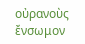οὐρανοὺς ἔνσωμον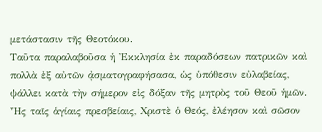μετάστασιν τῆς Θεοτόκου.
Ταῦτα παραλαβοῦσα ἡ Ἐκκλησία ἐκ παραδόσεων πατρικῶν καὶ πολλὰ ἐξ αὐτῶν ᾀσματογραφήσασα, ὡς ὑπόθεσιν εὐλαβείας, ψάλλει κατὰ τὴν σήμερον εἰς δόξαν τῆς μητρὸς τοῦ Θεοῦ ἡμῶν.
Ἧς ταῖς ἁγίαις πρεσβείαις, Χριστὲ ὁ Θεός, ἐλέησον καὶ σῶσον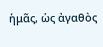ἡμᾶς, ὡς ἀγαθὸς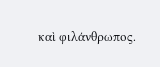καὶ φιλάνθρωπος.